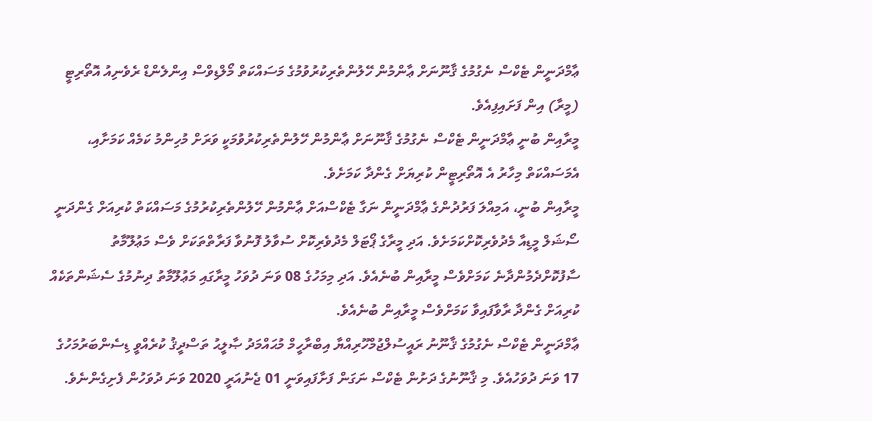ޢާމްދަނީން ޓެކްސް ނެގުމުގެ ޤާނޫނަށް ޢާންމުން ހޭލުންތެރިކުރުވުމުގެ މަސައްކަތް މޯލްޑިވްސް އިންލެންޑް ރެވެނިއު އޮތޯރިޓީ (މީރާ) އިން ފަށައިފިއެވެ.
މީރާއިން ބުނީ ޢާމްދަނީން ޓެކްސް ނެގުމުގެ ޤާނޫނަށް ޢާންމުން ހޭލުންތެރިކުރުވުމަކީ ވަރަށް މުހިންމު ކަމެއް ކަމަށާއި، އެމަސައްކަތް މިހާރު އެ އޮތޯރިޓީން ކުރިޔަށް ގެންދާ ކަމަށެވެ.
މީރާއިން ބުނީ، އަމިއްލަ ފަރުދުންގެ ޢާމްދަނީން ނަގާ ޓެކްސްއަށް ޢާންމުން ހޭލުންތެރިކުރުމުގެ މަސައްކަތް ކުރިއަށް ގެންދަނީ ސޯޝަލް މީޑިއާ މެދުވެރިކޮށްކަމަށެވެ. އަދި މީރާގެ ޕޯޓަލް މެދުވެރިކޮށް ސުވާލު ފޮނުވާ ފަރާތްތަކަށް ވެސް މަޢުލޫމާތު ސާފުކޮށްދެމުންދާނެ ކަމަށްވެސް މީރާއިން ބުނެއެވެ. އަދި މިމަހުގެ 08 ވަނަ ދުވަހު މީރާގައި މަޢުލޫމާތު ދިނުމުގެ ސެޝަންތަކެއް ކުރިއަށް ގެންދާ ރާވާފައިވާ ކަމަށްވެސް މީރާއިން ބުނެއެވެ.
ޢާމްދަނީން ޓެކްސް ނެގުމުގެ ޤާނޫނު ރައީސުލްޖުމްހޫރިއްޔާ އިބްރާހީމް މުޙައްމަދު ޞާލީޙު ތަސްދީޤު ކުރެއްވީ ޑިސެންބަރުމަހުގެ 17 ވަނަ ދުވަހުއެވެ. މި ޤާނޫނުގެ ދަށުން ޓެކްސް ނަގަން ފަށާފައިވަނީ 01 ޖެނުއަރީ 2020 ވަނަ ދުވަހުން ފެށިގެންނެވެ.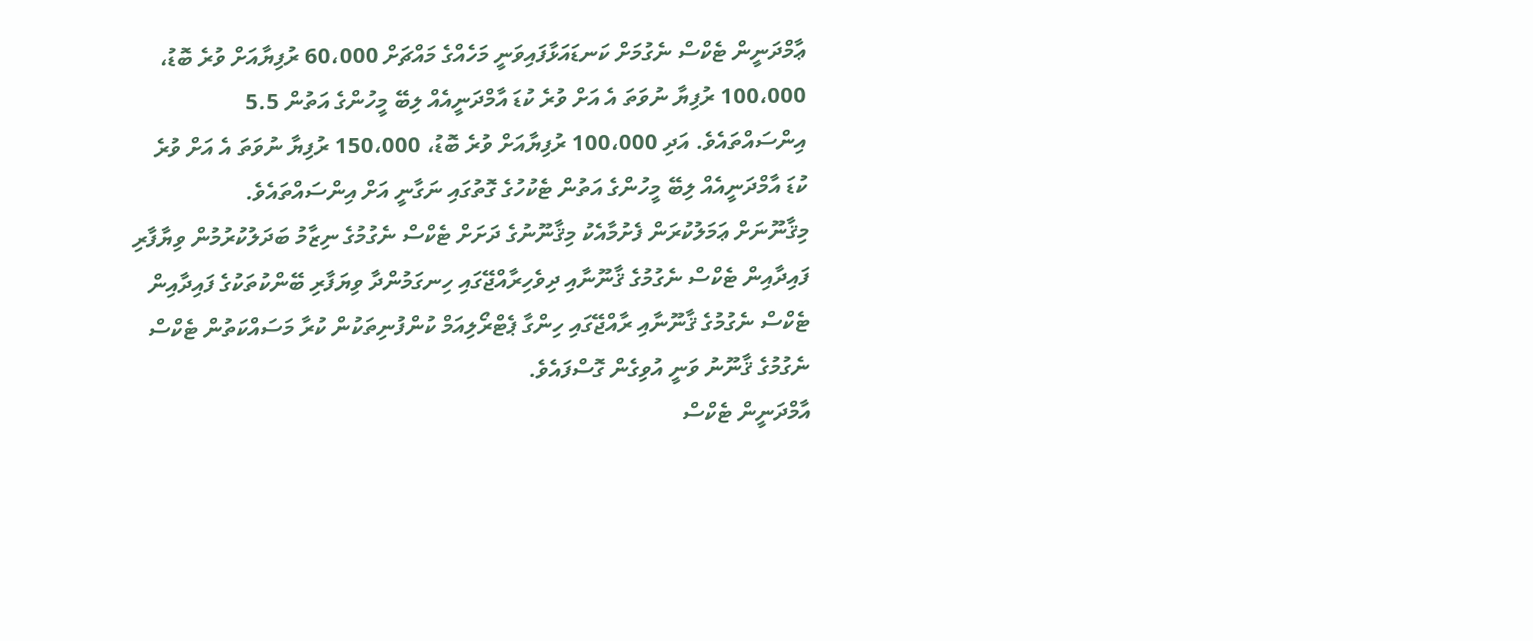ޢާމްދަނީން ޓެކްސް ނެގުމަށް ކަނޑައަޅާފައިވަނީ މަހެއްގެ މައްޗަށް 60،000 ރުފިޔާއަށް ވުރެ ބޮޑު، 100،000 ރުފިޔާ ނުވަތަ އެ އަށް ވުރެ ކުޑަ އާމްދަނީއެއް ލިބޭ މީހުންގެ އަތުން 5.5 އިންސައްތައެވެ. އަދި 100،000 ރުފިޔާއަށް ވުރެ ބޮޑު، 150،000 ރުފިޔާ ނުވަތަ އެ އަށް ވުރެ ކުޑަ އާމްދަނީއެއް ލިބޭ މީހުންގެ އަތުން ޓެކުހުގެ ގޮތުގައި ނަގާނީ އަށް އިންސައްތައެވެ.
މިޤާނޫނަށް ޢަމަލުކުރަން ފެށުމާއެކު މިޤާނޫނުގެ ދަށަށް ޓެކްސް ނެގުމުގެ ނިޒާމު ބަދަލުކުރުމުން ވިޔާފާރި ފައިދާއިން ޓެކްސް ނެގުމުގެ ޤާނޫނާއި ދިވެހިރާއްޖޭގައި ހިނގަމުންދާ ވިޔަފާރި ބޭންކުތަކުގެ ފައިދާއިން ޓެކްސް ނެގުމުގެ ޤާނޫނާއި ރާއްޖޭގައި ހިންގާ ޕެޓްރޯލިއަމް ކުންފުނިތަކުން ކުރާ މަސައްކަތުން ޓެކްސް ނެގުމުގެ ޤާނޫނު ވަނީ އުވިގެން ގޮސްފައެވެ.
އާމްދަނީން ޓެކްސް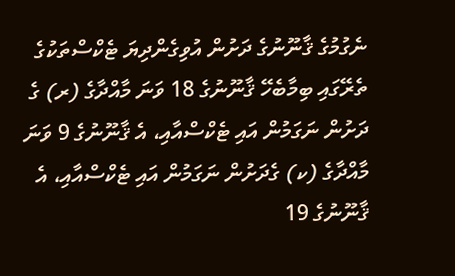ނެގުމުގެ ޤާނޫނުގެ ދަށުން އުވިގެންދިޔަ ޓެކްސްތަކުގެ ތެރޭގައި ބިމާބެހޭ ޤާނޫނުގެ 18 ވަނަ މާއްދާގެ (ރ) ގެ ދަށުން ނަގަމުން އައި ޓެކްސްއާއި، އެ ޤާނޫނުގެ 9 ވަނަ މާއްދާގެ (ކ) ގެދަށުން ނަގަމުން އައި ޓެކްސްއާއި، އެ ޤާނޫނުގެ 19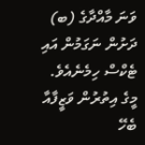ވަނަ މާއްދާގެ (ބ) ދަށުން ނަގަމުން އައި ޓެކްސް ހިމެނެއެވެ. މީގެ އިތުރުން ވަޒީފާއާ ބެހޭ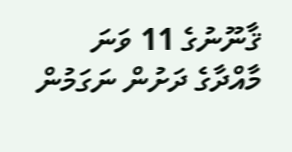ޤާނޫނުގެ 11 ވަނަ މާއްދާގެ ދަށުން ނަގަމުން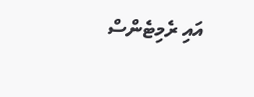އައި ރެމިޓެންސް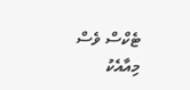ޓެކްސް ވެސް މިއާއެކު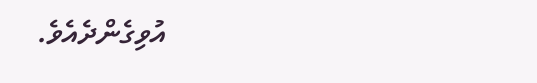އުވިގެންދެއެވެ.